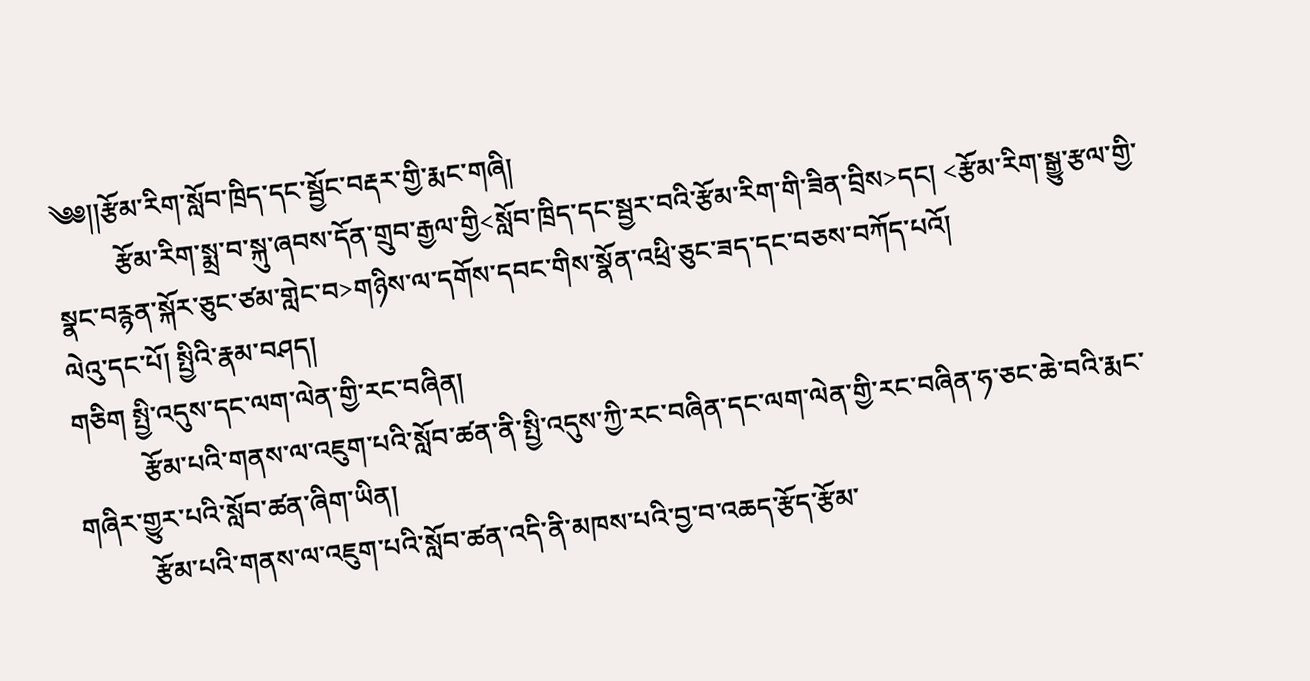༄༅།།རྩོམ་རིག་སློབ་ཁྲིད་དང་སྦྱོང་བརྡར་གྱི་རྨང་གཞི།
         རྩོམ་རིག་སྨྲ་བ་སྐུ་ཞབས་དོན་གྲུབ་རྒྱལ་གྱི<སློབ་ཁྲིད་དང་སྦྱར་བའི་རྩོམ་རིག་གི་ཟིན་བྲིས>དང། <རྩོམ་རིག་སྒྱུ་རྩལ་གྱི་སྣང་བརྙན་སྐོར་ཅུང་ཙམ་གླེང་བ>གཉིས་ལ་དགོས་དབང་གིས་སྣོན་འཕྲི་ཅུང་ཟད་དང་བཅས་བཀོད་པའོ།
ལེའུ་དང་པོ། སྤྱིའི་རྣམ་བཤད།
གཅིག སྤྱི་འདུས་དང་ལག་ལེན་གྱི་རང་བཞིན།
          རྩོམ་པའི་གནས་ལ་འཇུག་པའི་སློབ་ཚན་ནི་སྤྱི་འདུས་ཀྱི་རང་བཞིན་དང་ལག་ལེན་གྱི་རང་བཞིན་ཧ་ཅང་ཆེ་བའི་རྨང་གཞིར་གྱུར་པའི་སློབ་ཚན་ཞིག་ཡིན།
          རྩོམ་པའི་གནས་ལ་འཇུག་པའི་སློབ་ཚན་འདི་ནི་མཁས་པའི་བྱ་བ་འཆད་རྩོད་རྩོམ་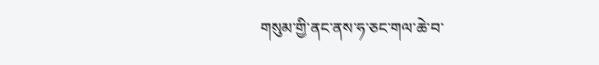གསུམ་གྱི་ནང་ནས་ཧ་ཅང་གལ་ཆེ་བ་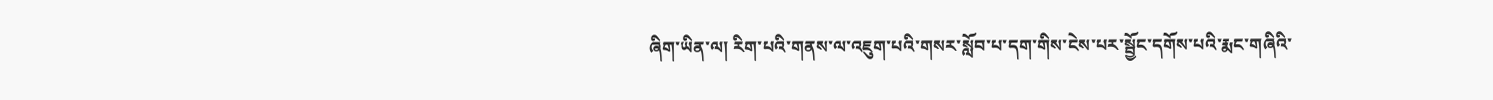ཞིག་ཡིན་ལ། རིག་པའི་གནས་ལ་འཇུག་པའི་གསར་སློབ་པ་དག་གིས་ངེས་པར་སྦྱོང་དགོས་པའི་རྨང་གཞིའི་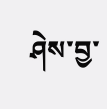ཤེས་བྱ་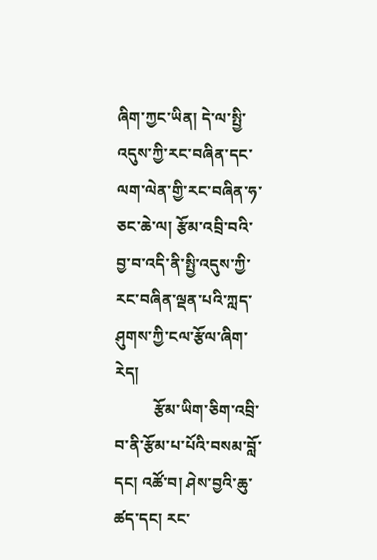ཞིག་ཀྱང་ཡིན། དེ་ལ་སྤྱི་འདུས་ཀྱི་རང་བཞིན་དང་ལག་ལེན་གྱི་རང་བཞིན་ཧ་ཅང་ཆེ་ལ། རྩོམ་འབྲི་བའི་བྱ་བ་འདི་ནི་སྤྱི་འདུས་ཀྱི་རང་བཞིན་ལྡན་པའི་ཀླད་ཤུགས་ཀྱི་ངལ་རྩོལ་ཞིག་རེད།
          རྩོམ་ཡིག་ཅིག་འབྲི་བ་ནི་རྩོམ་པ་པོའི་བསམ་བློ་དང། འཚོ་བ། ཤེས་བྱའི་ཆུ་ཚད་དང། རང་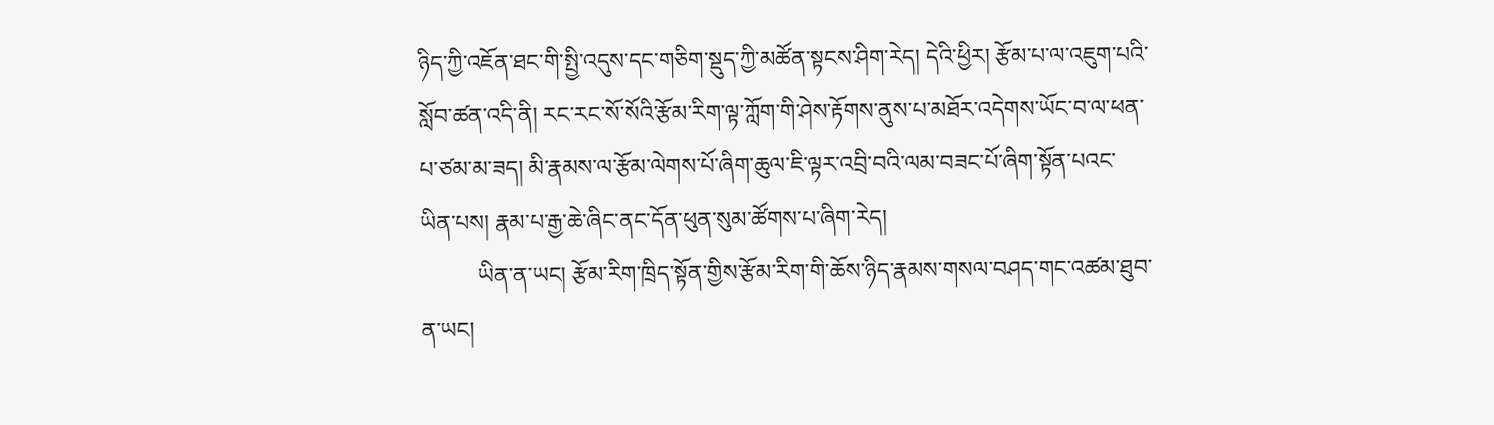ཉིད་ཀྱི་འཇོན་ཐང་གི་སྤྱི་འདུས་དང་གཅིག་སྡུད་ཀྱི་མཚོན་སྟངས་ཤིག་རེད། དེའི་ཕྱིར། རྩོམ་པ་ལ་འཇུག་པའི་སློབ་ཚན་འདི་ནི། རང་རང་སོ་སོའི་རྩོམ་རིག་ལྟ་ཀློག་གི་ཤེས་རྟོགས་ནུས་པ་མཐོར་འདེགས་ཡོང་བ་ལ་ཕན་པ་ཙམ་མ་ཟད། མི་རྣམས་ལ་རྩོམ་ལེགས་པོ་ཞིག་ཆུལ་ཇི་ལྟར་འབྲི་བའི་ལམ་བཟང་པོ་ཞིག་སྟོན་པའང་ཡིན་པས། རྣམ་པ་རྒྱ་ཆེ་ཞིང་ནང་དོན་ཕུན་སུམ་ཚོགས་པ་ཞིག་རེད།
          ཡིན་ན་ཡང། རྩོམ་རིག་ཁྲིད་སྟོན་གྱིས་རྩོམ་རིག་གི་ཆོས་ཉིད་རྣམས་གསལ་བཤད་གང་འཚམ་ཐུབ་ན་ཡང།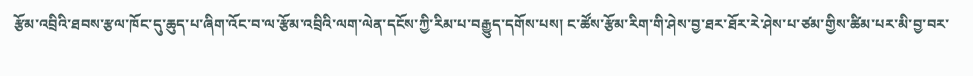རྩོམ་འབྲིའི་ཐབས་རྩལ་ཁོང་དུ་ཆུད་པ་ཞིག་འོང་བ་ལ་རྩོམ་འབྲིའི་ལག་ལེན་དངོས་ཀྱི་རིམ་པ་བརྒྱུད་དགོས་པས། ང་ཚོས་རྩོམ་རིག་གི་ཤེས་བྱ་ཐར་ཐོར་རེ་ཤེས་པ་ཙམ་གྱིས་ཚིམ་པར་མི་བྱ་བར་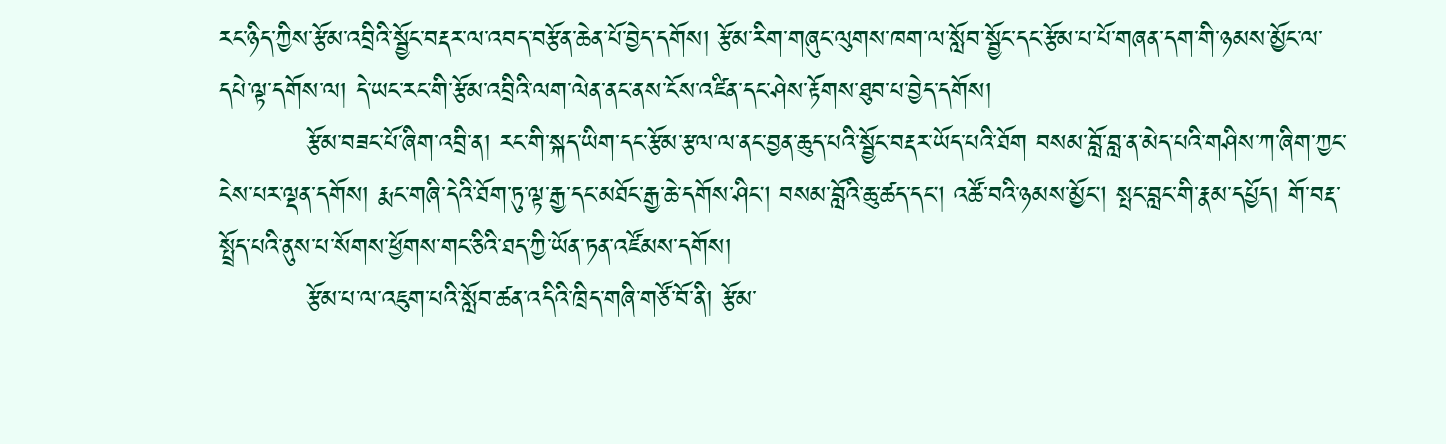རང་ཉིད་ཀྱིས་རྩོམ་འབྲིའི་སྦྱོང་བརྡར་ལ་འབད་བརྩོན་ཆེན་པོ་བྱེད་དགོས། རྩོམ་རིག་གཞུང་ལུགས་ཁག་ལ་སློབ་སྦྱོང་དང་རྩོམ་པ་པོ་གཞན་དག་གི་ཉམས་མྱོང་ལ་དཔེ་ལྟ་དགོས་ལ། དེ་ཡང་རང་གི་རྩོམ་འབྲིའི་ལག་ལེན་ནང་ནས་ངོས་འཛིན་དང་ཤེས་རྟོགས་ཐུབ་པ་བྱེད་དགོས།
          རྩོམ་བཟང་པོ་ཞིག་འབྲི་ན། རང་གི་སྐད་ཡིག་དང་རྩོམ་རྩལ་ལ་ནང་བྱན་ཆུད་པའི་སྦྱོང་བརྡར་ཡོད་པའི་ཐོག བསམ་བློ་བླ་ན་མེད་པའི་གཤིས་ཀ་ཞིག་ཀྱང་ངེས་པར་ལྡན་དགོས། རྨང་གཞི་དེའི་ཐོག་ཏུ་ལྟ་རྒྱ་དང་མཐོང་རྒྱ་ཆེ་དགོས་ཤིང། བསམ་བློའི་ཆུ་ཚད་དང། འཚོ་བའི་ཉམས་མྱོང། སྤང་བླང་གི་རྣམ་དཔྱོད། གོ་བརྡ་སྤྲོད་པའི་ནུས་པ་སོགས་ཕྱོགས་གང་ཅིའི་ཐད་ཀྱི་ཡོན་ཏན་འཛོམས་དགོས།
          རྩོམ་པ་ལ་འཇུག་པའི་སློབ་ཚན་འདིའི་ཁྲིད་གཞི་གཙོ་བོ་ནི། རྩོམ་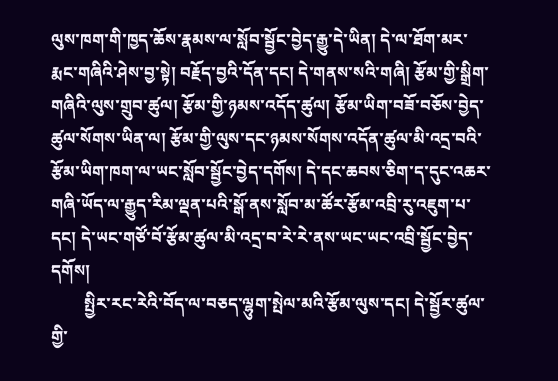ལུས་ཁག་གི་ཁྱད་ཆོས་རྣམས་ལ་སློབ་སྦྱོང་བྱེད་རྒྱུ་དེ་ཡིན། དེ་ལ་ཐོག་མར་རྨང་གཞིའི་ཤེས་བྱ་སྟེ། བརྗོད་བྱའི་དོན་དང། དེ་གནས་སའི་གཞི། རྩོམ་གྱི་སྒྲིག་གཞིའི་ལུས་གྲུབ་ཚུལ། རྩོམ་གྱི་ཉམས་འདོད་ཚུལ། རྩོམ་ཡིག་བཟོ་བཅོས་བྱེད་ཚུལ་སོགས་ཡིན་ལ། རྩོམ་གྱི་ལུས་དང་ཉམས་སོགས་འདོན་ཚུལ་མི་འདྲ་བའི་རྩོམ་ཡིག་ཁག་ལ་ཡང་སློབ་སྦྱོང་བྱེད་དགོས། དེ་དང་ཆབས་ཅིག་ད་དུང་འཆར་གཞི་ཡོད་ལ་རྒྱུད་རིམ་ལྡན་པའི་སྒོ་ནས་སློབ་མ་ཚོར་རྩོམ་འབྲི་རུ་འཇུག་པ་དང། དེ་ཡང་གཙོ་བོ་རྩོམ་ཚུལ་མི་འདྲ་བ་རེ་རེ་ནས་ཡང་ཡང་འབྲི་སྦྱོང་བྱེད་དགོས།
        སྤྱིར་རང་རེའི་བོད་ལ་བཅད་ལྷུག་སྤེལ་མའི་རྩོམ་ལུས་དང། དེ་སྦྱོར་ཚུལ་གྱི་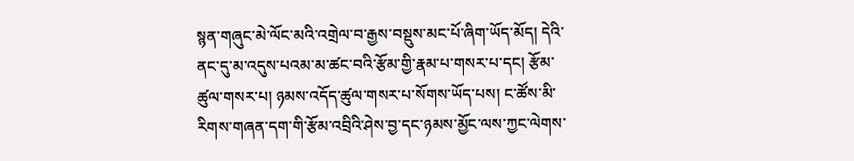སྙན་གཞུང་མེ་ལོང་མའི་འགྲེལ་བ་རྒྱས་བསྡུས་མང་པོ་ཞིག་ཡོད་མོད། དེའི་ནང་དུ་མ་འདུས་པའམ་མ་ཚང་བའི་རྩོམ་གྱི་རྣམ་པ་གསར་པ་དང། རྩོམ་ཚུལ་གསར་པ། ཉམས་འདོད་ཚུལ་གསར་པ་སོགས་ཡོད་པས། ང་ཚོས་མི་རིགས་གཞན་དག་གི་རྩོམ་འབྲིའི་ཤེས་བྱ་དང་ཉམས་མྱོང་ལས་ཀྱང་ལེགས་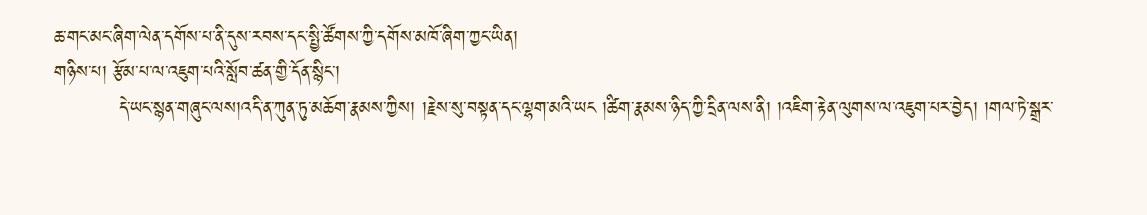ཆ་གང་མང་ཞིག་ལེན་དགོས་པ་ནི་དུས་རབས་དང་སྤྱི་ཚོགས་ཀྱི་དགོས་མཁོ་ཞིག་ཀྱང་ཡིན།
གཉིས་པ། རྩོམ་པ་ལ་འཇུག་པའི་སློབ་ཚན་གྱི་དོན་སྙིང་།
          དེ་ཡང་སྙན་གཞུང་ལས།འདི་ན་ཀུན་ཏུ་མཆོག་རྣམས་ཀྱིས། །རྗེས་སུ་བསྟན་དང་ལྷག་མའི་ཡང །ཚིག་རྣམས་ཉིད་ཀྱི་དྲིན་ལས་ནི། །འཇིག་རྟེན་ལུགས་ལ་འཇུག་པར་བྱེད། །གལ་ཏེ་སྒྲར་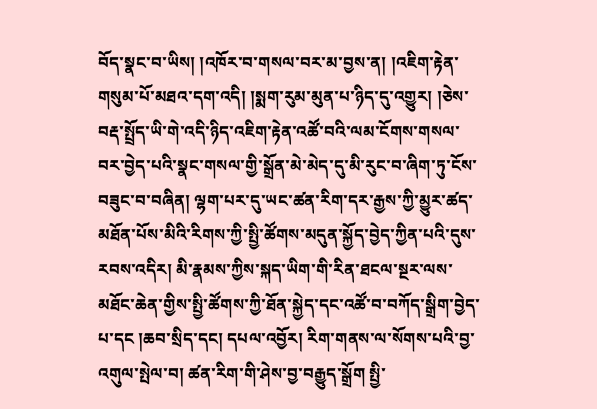བོད་སྣང་བ་ཡིས། །འཁོར་བ་གསལ་བར་མ་བྱས་ན། །འཇིག་རྟེན་གསུམ་པོ་མཐའ་དག་འདི། །སྨག་རུམ་མུན་པ་ཉིད་དུ་འགྱུར། །ཅེས་བརྡ་སྤྲོད་ཡི་གེ་འདི་ཉིད་འཇིག་རྟེན་འཚོ་བའི་ལམ་ངོགས་གསལ་བར་བྱེད་པའི་སྣང་གསལ་གྱི་སྒྲོན་མེ་མེད་དུ་མི་རུང་བ་ཞིག་ཏུ་ངོས་བཟུང་བ་བཞིན། ལྷག་པར་དུ་ཡང་ཚན་རིག་དར་རྒྱས་ཀྱི་མྱུར་ཚད་མཐོན་པོས་མིའི་རིགས་ཀྱི་སྤྱི་ཚོགས་མདུན་སྐྱོད་བྱེད་ཀྱིན་པའི་དུས་རབས་འདིར། མི་རྣམས་ཀྱིས་སྐད་ཡིག་གི་རིན་ཐངལ་སྔར་ལས་མཐོང་ཆེན་གྱིས་སྤྱི་ཚོགས་ཀྱི་ཐོན་སྐྱེད་དང་འཚོ་བ་བཀོད་སྒྲིག་བྱེད་པ་དང །ཆབ་སྲིད་དང། དཔལ་འབྱོར། རིག་གནས་ལ་སོགས་པའི་བྱ་འགུལ་སྤེལ་བ། ཚན་རིག་གི་ཤེས་བྱ་བརྒྱུད་སྒྲོག སྤྱི་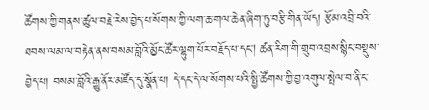ཚོགས་ཀྱི་གནས་ཚུལ་བརྗེ་རེས་བྱེད་པ་སོགས་ཀྱི་ལག་ཆ་གལ་ཆེན་ཞིག་ཏུ་བརྩི་གིན་ཡོད། རྩོམ་འབྲི་བའི་ཐབས་ལམ་ལ་བརྟེན་ནས་བསམ་བློའི་མྱོང་ཚོར་ལྷུག་པོར་བརྗོད་པ་དང། ཚན་རིག་གི་གྲུབ་འབྲས་སྙིང་བསྡུས་བྱེད་པ། བསམ་བློའི་རྒྱུ་ནོར་མཛོད་དུ་སྣོན་པ། དེ་དང་དེ་ལ་སོགས་པའི་སྤྱི་ཚོགས་ཀྱི་བྱ་འགུལ་སྤེལ་བ་ནི་ང་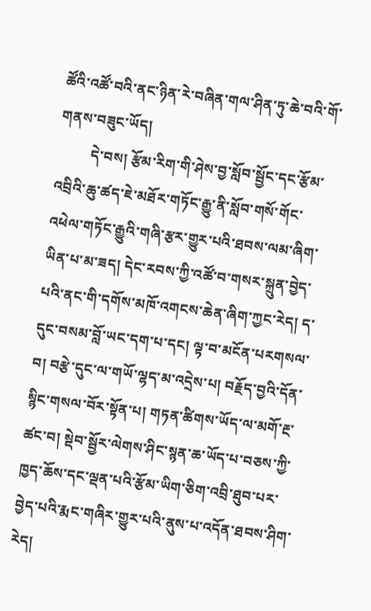ཚོའི་འཚོ་བའི་ནང་ཉིན་རེ་བཞིན་གལ་ཤིན་ཏུ་ཆེ་བའི་གོ་གནས་བཟུང་ཡོད།
         དེ་བས། རྩོམ་རིག་གི་ཤེས་བྱ་སློབ་སྦྱོང་དང་རྩོམ་འབྲིའི་ཆུ་ཚད་ཇེ་མཐོར་གཏོང་རྒྱུ་ནི་སློབ་གསོ་གོང་འཕེལ་གཏོང་རྒྱུའི་གཞི་རྩར་གྱུར་པའི་ཐབས་ལམ་ཞིག་ཡིན་པ་མ་ཟད། དེང་རབས་ཀྱི་འཚོ་བ་གསར་སྐྲུན་བྱེད་པའི་ནང་གི་དགོས་མཁོ་འགངས་ཆེན་ཞིག་ཀྱང་རེད། ད་དུང་བསམ་བློ་ཡང་དག་པ་དང། ལྟ་བ་མངོན་པརགསལ་བ། བརྩེ་དུང་ལ་གཡོ་ལྷད་མ་འདྲེས་པ། བརྗོད་བྱའི་དོན་སྙིང་གསལ་བོར་སྟོན་པ། གཏན་ཚིགས་ཡོད་ལ་མགོ་རྔ་ཚང་བ། སྡེབ་སྦྱོར་ལེགས་ཤིང་སྙན་ཆ་ཡོད་པ་བཅས་ཀྱི་ཁྱད་ཆོས་དང་ལྡན་པའི་རྩོམ་ཡིག་ཅིག་འབྲི་ཐུབ་པར་བྱེད་པའི་རྨང་གཞིར་གྱུར་པའི་ནུས་པ་འདོན་ཐབས་ཤིག་རེད།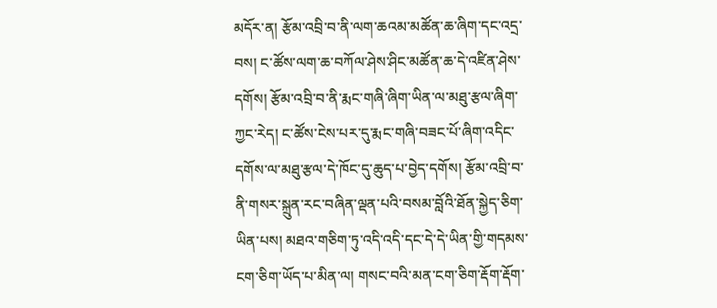མདོར་ན། རྩོམ་འབྲི་བ་ནི་ལག་ཆའམ་མཚོན་ཆ་ཞིག་དང་འདྲ་བས། ང་ཚོས་ལག་ཆ་བཀོལ་ཤེས་ཤིང་མཚོན་ཆ་དེ་འཛིན་ཤེས་དགོས། རྩོམ་འབྲི་བ་ནི་རྨང་གཞི་ཞིག་ཡིན་ལ་མཐུ་རྩལ་ཞིག་ཀྱང་རེད། ང་ཚོས་ངེས་པར་དུ་རྨང་གཞི་བཟང་པོ་ཞིག་འདིང་དགོས་ལ་མཐུ་རྩལ་དེ་ཁོང་དུ་ཆུད་པ་བྱེད་དགོས། རྩོམ་འབྲི་བ་ནི་གསར་སྐྲུན་རང་བཞིན་ལྡན་པའི་བསམ་བློའི་ཐོན་སྐྱེད་ཅིག་ཡིན་པས། མཐའ་གཅིག་ཏུ་འདི་འདི་དང་དེ་དེ་ཡིན་གྱི་གདམས་ངག་ཅིག་ཡོད་པ་མིན་ལ། གསང་བའི་མན་ངག་ཅིག་རྡོག་རྡོག་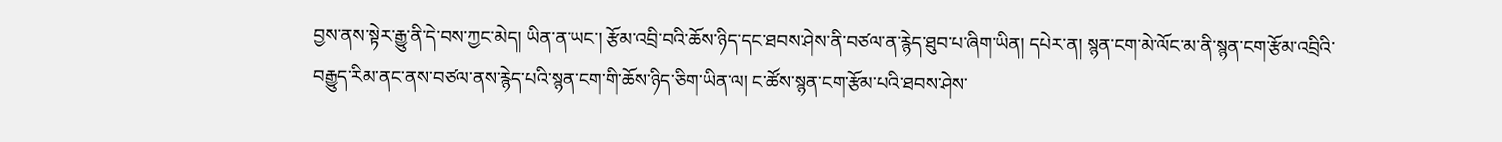བྱས་ནས་སྟེར་རྒྱུ་ནི་དེ་བས་ཀྱང་མེད། ཡིན་ན་ཡང་། རྩོམ་འབྲི་བའི་ཆོས་ཉིད་དང་ཐབས་ཤེས་ནི་བཙལ་ན་རྙེད་ཐུབ་པ་ཞིག་ཡིན། དཔེར་ན། སྙན་ངག་མེ་ལོང་མ་ནི་སྙན་ངག་རྩོམ་འབྲིའི་བརྒྱུད་རིམ་ནང་ནས་བཙལ་ནས་རྙེད་པའི་སྙན་ངག་གི་ཆོས་ཉིད་ཅིག་ཡིན་ལ། ང་ཚོས་སྙན་ངག་རྩོམ་པའི་ཐབས་ཤེས་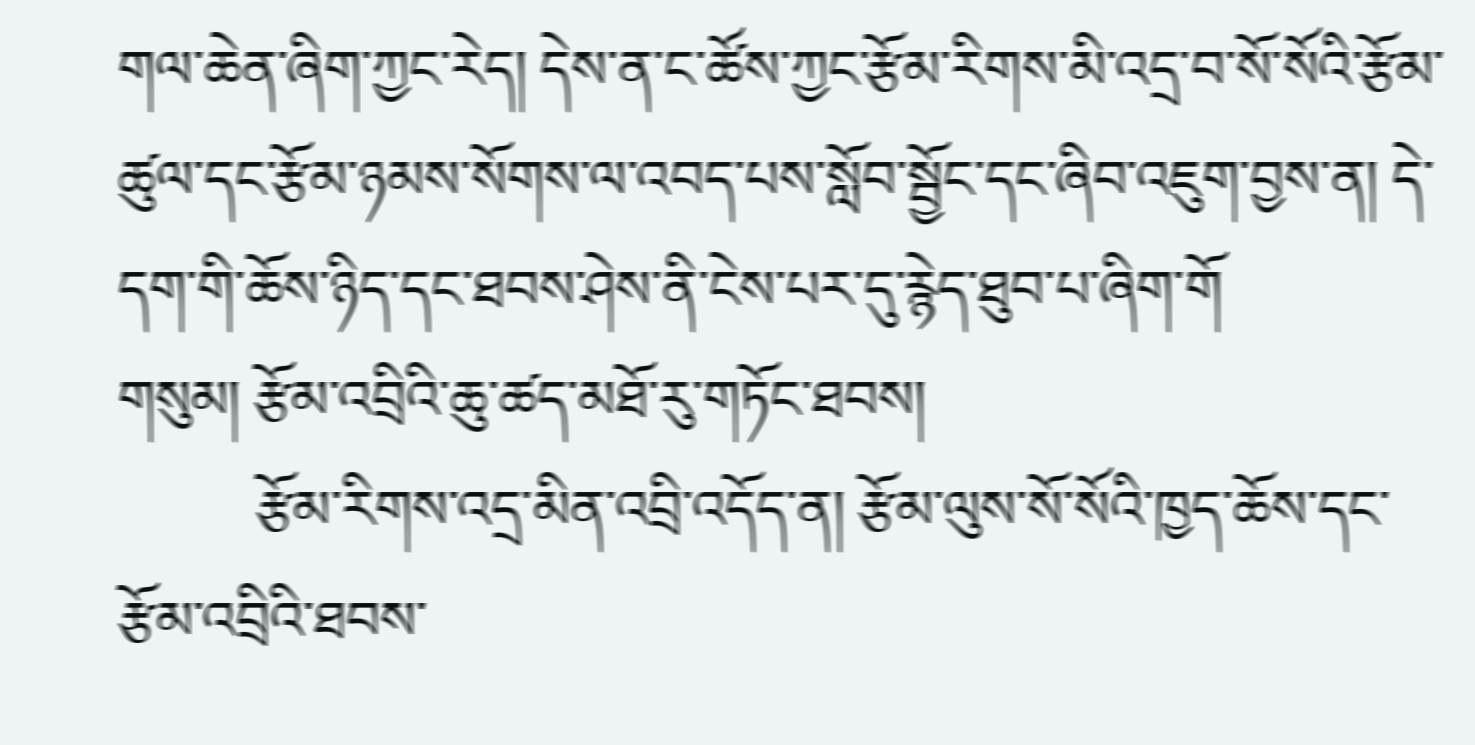གལ་ཆེན་ཞིག་ཀྱང་རེད། དེས་ན་ང་ཚོས་ཀྱང་རྩོམ་རིགས་མི་འདྲ་བ་སོ་སོའི་རྩོམ་ཚུལ་དང་རྩོམ་ཉམས་སོགས་ལ་འབད་པས་སློབ་སྦྱོང་དང་ཞིབ་འཇུག་བྱས་ན། དེ་དག་གི་ཆོས་ཉིད་དང་ཐབས་ཤེས་ནི་ངེས་པར་དུ་རྙེད་ཐུབ་པ་ཞིག་གོ
གསུམ། རྩོམ་འབྲིའི་ཆུ་ཚད་མཐོ་རུ་གཏོང་ཐབས།
          རྩོམ་རིགས་འདྲ་མིན་འབྲི་འདོད་ན། རྩོམ་ལུས་སོ་སོའི་ཁྱད་ཆོས་དང་རྩོམ་འབྲིའི་ཐབས་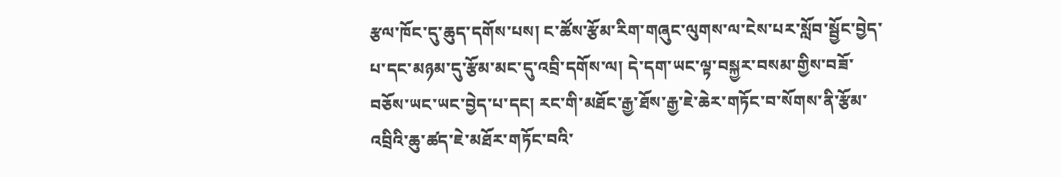རྩལ་ཁོང་དུ་ཆུད་དགོས་པས། ང་ཚོས་རྩོམ་རིག་གཞུང་ལུགས་ལ་ངེས་པར་སློབ་སྦྱོང་བྱེད་པ་དང་མཉམ་དུ་རྩོམ་མང་དུ་འབྲི་དགོས་ལ། དེ་དག་ཡང་ལྟ་བསྐྱར་བསམ་གྱིས་བཟོ་བཅོས་ཡང་ཡང་བྱེད་པ་དང། རང་གི་མཐོང་རྒྱ་ཐོས་རྒྱ་ཇེ་ཆེར་གཏོང་བ་སོགས་ནི་རྩོམ་འབྲིའི་ཆུ་ཚད་ཇེ་མཐོར་གཏོང་བའི་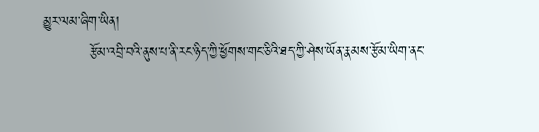མྱུར་ལམ་ཞིག་ཡིན།
          རྩོམ་འབྲི་བའི་ནུས་པ་ནི་རང་ཉིད་ཀྱི་ཕྱོགས་གང་ཅིའི་ཐད་ཀྱི་ཤེས་ཡོན་རྣམས་རྩོམ་ཡིག་ནང་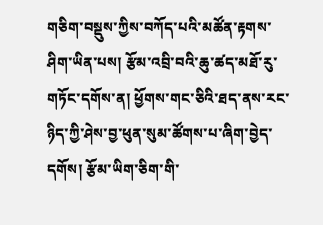གཅིག་བསྡུས་ཀྱིས་བཀོད་པའི་མཚོན་རྟགས་ཤིག་ཡིན་པས། རྩོམ་འབྲི་བའི་ཆུ་ཚད་མཐོ་རུ་གཏོང་དགོས་ན། ཕྱོགས་གང་ཅིའི་ཐད་ནས་རང་ཉིད་ཀྱི་ཤེས་བྱ་ཕུན་སུམ་ཚོགས་པ་ཞིག་བྱེད་དགོས། རྩོམ་ཡིག་ཅིག་གི་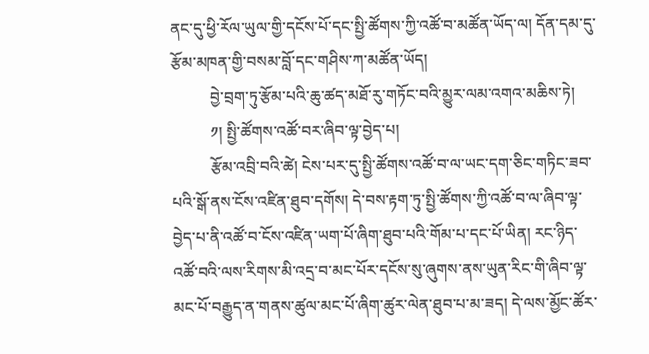ནང་དུ་ཕྱི་རོལ་ཡུལ་གྱི་དངོས་པོ་དང་སྤྱི་ཚོགས་ཀྱི་འཚོ་བ་མཚོན་ཡོད་ལ། དོན་དམ་དུ་རྩོམ་མཁན་གྱི་བསམ་བློ་དང་གཤིས་ཀ་མཚོན་ཡོད།
          བྱེ་བྲག་ཏུ་རྩོམ་པའི་ཆུ་ཚད་མཐོ་རུ་གཏོང་བའི་མྱུར་ལམ་འགའ་མཆིས་ཏེ།
          ༡། སྤྱི་ཚོགས་འཚོ་བར་ཞིབ་ལྟ་བྱེད་པ།
          རྩོམ་འབྲི་བའི་ཚེ། ངེས་པར་དུ་སྤྱི་ཚོགས་འཚོ་བ་ལ་ཡང་དག་ཅིང་གཏིང་ཟབ་པའི་སྒོ་ནས་ངོས་འཛིན་ཐུབ་དགོས། དེ་བས་རྟག་ཏུ་སྤྱི་ཚོགས་ཀྱི་འཚོ་བ་ལ་ཞིབ་ལྟ་བྱེད་པ་ནི་འཚོ་བ་ངོས་འཛིན་ཡག་པོ་ཞིག་ཐུབ་པའི་གོམ་པ་དང་པོ་ཡིན། རང་ཉིད་འཚོ་བའི་ལས་རིགས་མི་འདྲ་བ་མང་པོར་དངོས་སུ་ཞུགས་ནས་ཡུན་རིང་གི་ཞིབ་ལྟ་མང་པོ་བརྒྱུད་ན་གནས་ཚུལ་མང་པོ་ཞིག་ཚུར་ལེན་ཐུབ་པ་མ་ཟད། དེ་ལས་མྱོང་ཚོར་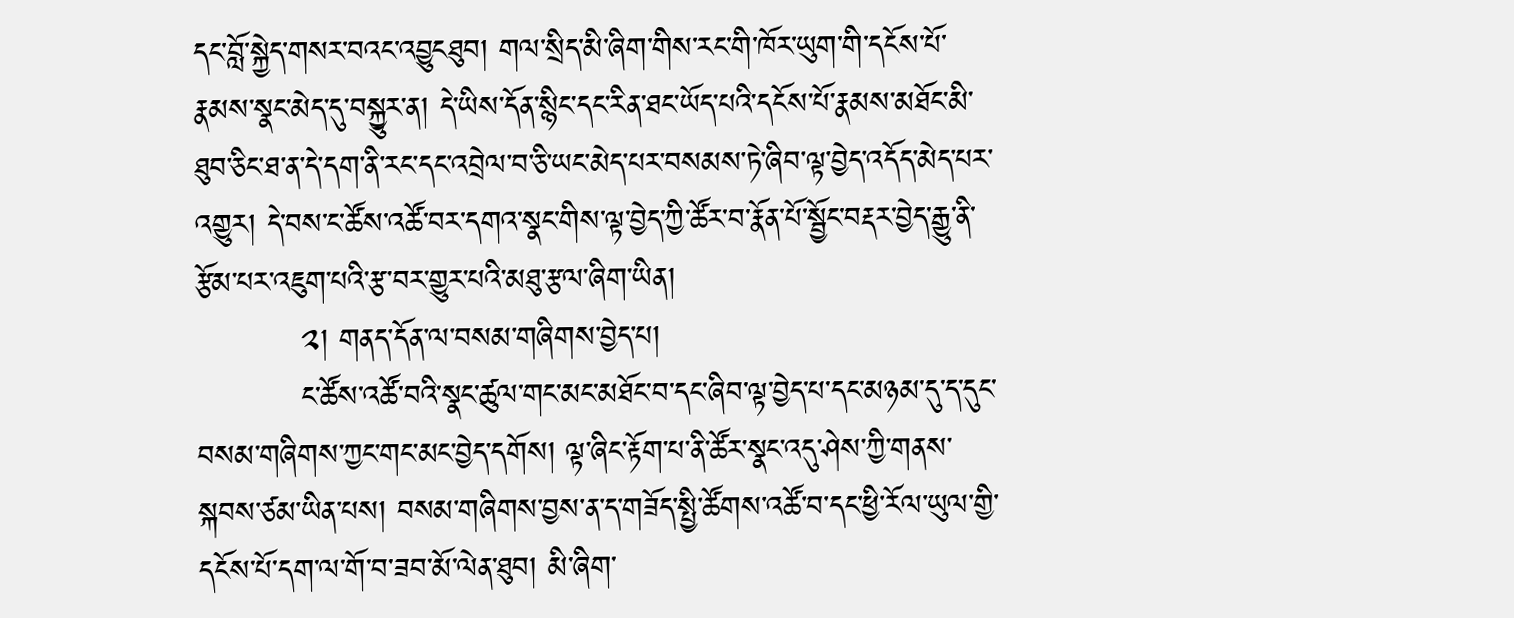དང་བློ་སྐྱེད་གསར་བའང་འབྱུངཐུབ། གལ་སྲིད་མི་ཞིག་གིས་རང་གི་ཁོར་ཡུག་གི་དངོས་པོ་རྣམས་སྣང་མེད་དུ་བསྐྱུར་ན། དེ་ཡིས་དོན་སྙིང་དང་རིན་ཐང་ཡོད་པའི་དངོས་པོ་རྣམས་མཐོང་མི་ཐུབ་ཅིང་ཐ་ན་དེ་དག་ནི་རང་དང་འབྲེལ་བ་ཅི་ཡང་མེད་པར་བསམས་ཏེ་ཞིབ་ལྟ་བྱེད་འདོད་མེད་པར་འགྱུར། དེ་བས་ང་ཚོས་འཚོ་བར་དགའ་སྣང་གིས་ལྟ་བྱེད་ཀྱི་ཚོར་བ་རྣོན་པོ་སྦྱོང་བརྡར་བྱེད་རྒྱུ་ནི་རྩོམ་པར་འཇུག་པའི་རྩ་བར་གྱུར་པའི་མཐུ་རྩལ་ཞིག་ཡིན།
          ༢། གནད་དོན་ལ་བསམ་གཞིགས་བྱེད་པ།
          ང་ཚོས་འཚོ་བའི་སྣང་ཚུལ་གང་མང་མཐོང་བ་དང་ཞིབ་ལྟ་བྱེད་པ་དང་མཉམ་དུ་ད་དུང་བསམ་གཞིགས་ཀྱང་གང་མང་བྱེད་དགོས། ལྟ་ཞིང་རྟོག་པ་ནི་ཚོར་སྣང་འདུ་ཤེས་ཀྱི་གནས་སྐབས་ཙམ་ཡིན་པས། བསམ་གཞིགས་བྱས་ན་ད་གཟོད་སྤྱི་ཚོགས་འཚོ་བ་དང་ཕྱི་རོལ་ཡུལ་གྱི་དངོས་པོ་དག་ལ་གོ་བ་ཟབ་མོ་ལེན་ཐུབ། མི་ཞིག་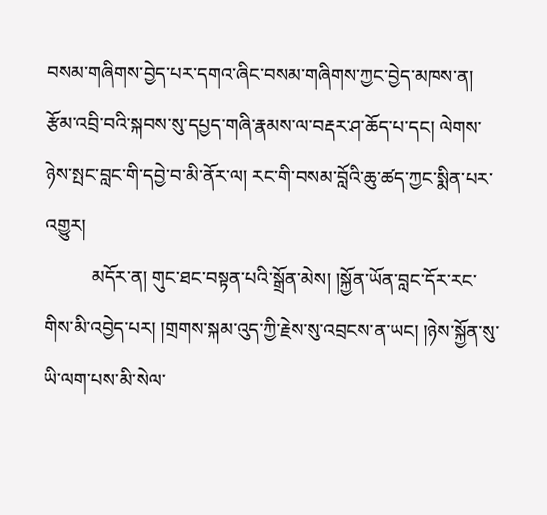བསམ་གཞིགས་བྱེད་པར་དགའ་ཞིང་བསམ་གཞིགས་ཀྱང་བྱེད་མཁས་ན། རྩོམ་འབྲི་བའི་སྐབས་སུ་དཔྱད་གཞི་རྣམས་ལ་བརྡར་ཤ་ཆོད་པ་དང། ལེགས་ཉེས་སྤང་བླང་གི་དབྱེ་བ་མི་ནོར་ལ། རང་གི་བསམ་བློའི་ཆུ་ཚད་ཀྱང་སྨིན་པར་འགྱུར།
          མདོར་ན། གུང་ཐང་བསྟན་པའི་སྒྲོན་མེས། །སྐྱོན་ཡོན་བླང་དོར་རང་གིས་མི་འབྱེད་པར། །གྲགས་སྐམ་འུད་ཀྱི་རྗེས་སུ་འབྲངས་ན་ཡང། །ཉེས་སྐྱོན་སུ་ཡི་ལག་པས་མི་སེལ་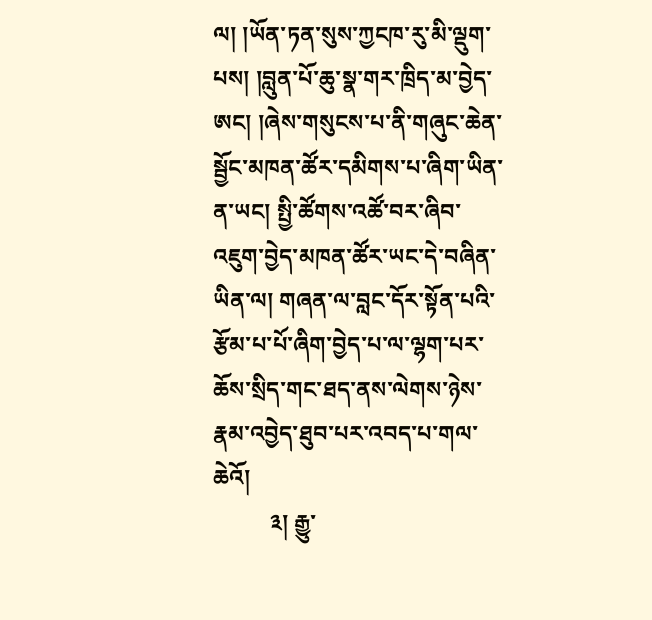ལ། །ཡོན་ཏན་སུས་ཀྱངཁ་རུ་མི་ལྡུག་པས། །བླུན་པོ་ཆུ་སྣ་གར་ཁྲིད་མ་བྱེད་ཨང། །ཞེས་གསུངས་པ་ནི་གཞུང་ཆེན་སྦྱོང་མཁན་ཚོར་དམིགས་པ་ཞིག་ཡིན་ན་ཡང། སྤྱི་ཚོགས་འཚོ་བར་ཞིབ་འཇུག་བྱེད་མཁན་ཚོར་ཡང་དེ་བཞིན་ཡིན་ལ། གཞན་ལ་བླང་དོར་སྟོན་པའི་རྩོམ་པ་པོ་ཞིག་བྱེད་པ་ལ་ལྷག་པར་ཆོས་སྲིད་གང་ཐད་ནས་ལེགས་ཉེས་རྣམ་འབྱེད་ཐུབ་པར་འབད་པ་གལ་ཆེའོ།
          ༣། རྒྱུ་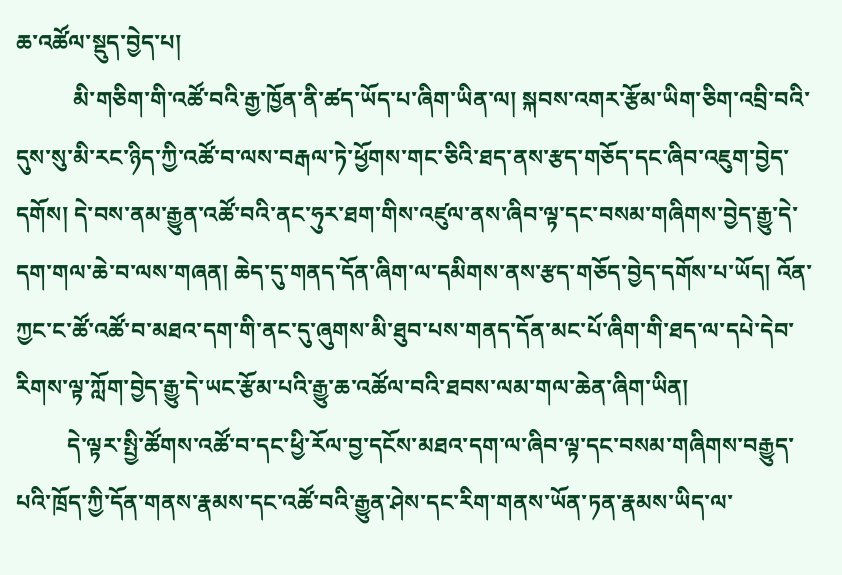ཆ་འཚོལ་སྡུད་བྱེད་པ།
          མི་གཅིག་གི་འཚོ་བའི་རྒྱ་ཁྱོན་ནི་ཚད་ཡོད་པ་ཞིག་ཡིན་ལ། སྐབས་འགར་རྩོམ་ཡིག་ཅིག་འབྲི་བའི་དུས་སུ་མི་རང་ཉིད་ཀྱི་འཚོ་བ་ལས་བརྒལ་ཏེ་ཕྱོགས་གང་ཅིའི་ཐད་ནས་རྩད་གཅོད་དང་ཞིབ་འཇུག་བྱེད་དགོས། དེ་བས་ནམ་རྒྱུན་འཚོ་བའི་ནང་ཧུར་ཐག་གིས་འཛུལ་ནས་ཞིབ་ལྟ་དང་བསམ་གཞིགས་བྱེད་རྒྱུ་དེ་དག་གལ་ཆེ་བ་ལས་གཞན། ཆེད་དུ་གནད་དོན་ཞིག་ལ་དམིགས་ནས་རྩད་གཅོད་བྱེད་དགོས་པ་ཡོད། འོན་ཀྱང་ང་ཚོ་འཚོ་བ་མཐའ་དག་གི་ནང་དུ་ཞུགས་མི་ཐུབ་པས་གནད་དོན་མང་པོ་ཞིག་གི་ཐད་ལ་དཔེ་དེབ་རིགས་ལྟ་ཀློག་བྱེད་རྒྱུ་དེ་ཡང་རྩོམ་པའི་རྒྱུ་ཆ་འཚོལ་བའི་ཐབས་ལམ་གལ་ཆེན་ཞིག་ཡིན།
         དེ་ལྟར་སྤྱི་ཚོགས་འཚོ་བ་དང་ཕྱི་རོལ་བྱ་དངོས་མཐའ་དག་ལ་ཞིབ་ལྟ་དང་བསམ་གཞིགས་བརྒྱུད་པའི་ཁྲོད་ཀྱི་དོན་གནས་རྣམས་དང་འཚོ་བའི་རྒྱུན་ཤེས་དང་རིག་གནས་ཡོན་ཏན་རྣམས་ཡིད་ལ་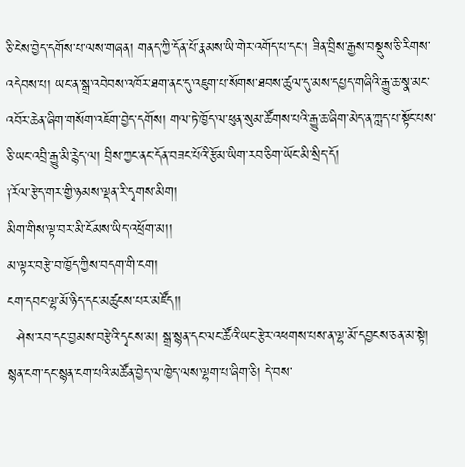ཅི་ངེས་བྱེད་དགོས་པ་ལས་གཞན། གནད་ཀྱི་དོན་པོ་རྣམས་ཡི་གེར་འགོད་པ་དང། ཟིན་བྲིས་རྒྱས་བསྡུས་ཅི་རིགས་འདེབས་པ། ཡང་ན་སྒྲ་འབེབས་འཁོར་ཐག་ནང་དུ་འཇུག་པ་སོགས་ཐབས་ཚུལ་དུ་མས་དཔྱད་གཞིའི་རྒྱུ་ཆ་སྣ་མང་འབོར་ཆེན་ཞིག་གསོག་འཇོག་བྱེད་དགོས། གལ་ཏེ་ཁྱོད་ལ་ཕུན་སུམ་ཚོགས་པའི་རྒྱུ་ཆ་ཞིག་མེད་ན་ཀླད་པ་སྟོང་པས་ཅི་ཡང་འབྲི་རྒྱུ་མི་རྙེད་ལ། བྲིས་ཀྱང་ནང་དོན་བཟང་པོའི་རྩོམ་ཡིག་རབ་ཅིག་ཡོང་མི་སྲིད་དོ།
༑རོལ་རྩེད་གར་གྱི་ཉམས་ལྡན་རི་དྭགས་མིག།
མིག་གིས་ལྟ་བར་མི་ངོམས་ཡིད་འཕྲོག་མ།།
མ་ལྟར་བརྩེ་བ་ཁྱོད་ཀྱིས་བདག་གི་ངག།
ངག་དབང་ལྷ་མོ་ཉིད་དང་མཚུངས་པར་མཛོད།།
  ཤེས་རབ་དང་བྱམས་བརྩེའི་དྭངས་མ། སྒྲ་སྙན་དང་ལང་ཚོའི་ཡང་རྩེར་འཕགས་པས་ན་ལྷ་མོ་དབྱངས་ཅན་མ་སྟེ། སྙན་ངག་དང་སྙན་ངག་པའི་མཚོན་བྱེད་ལ་ཁྱེད་ལས་ལྷག་པ་ཞིག་ཅི། དེ་བས་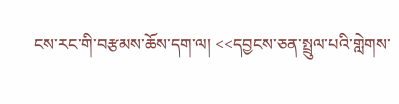ངས་རང་གི་བརྩམས་ཆོས་དག་ལ། <<དབྱངས་ཅན་སྤྲུལ་པའི་གླེགས་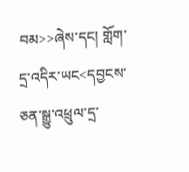བམ>>ཞེས་དང། གློག་དྲ་འདིར་ཡང<དབྱངས་ཅན་སྒྱུ་འཕྲུལ་དྲ་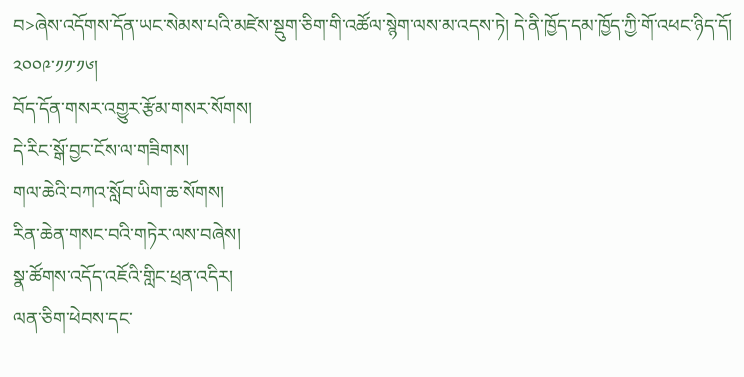བ>ཞེས་འདོགས་དོན་ཡང་སེམས་པའི་མཛེས་སྡུག་ཅིག་གི་འཚོལ་སྙེག་ལས་མ་འདས་ཏེ། དེ་ནི་ཁྱོད་དམ་ཁྱོད་ཀྱི་གོ་འཕང་ཉིད་དོ།
༢༠༠༩་༡༡་༡༦།
བོད་དོན་གསར་འགྱུར་རྩོམ་གསར་སོགས།
དེ་རིང་སྒོ་བྱང་ངོས་ལ་གཟིགས།
གལ་ཆེའི་བཀའ་སློབ་ཡིག་ཆ་སོགས།
རིན་ཆེན་གསང་བའི་གཏེར་ལས་བཞེས།
སྣ་ཚོགས་འདོད་འཇོའི་གླིང་ཕྲན་འདིར།
ལན་ཅིག་ཕེབས་དང་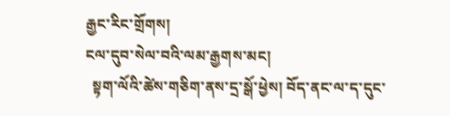རྒྱང་རིང་གྲོགས།
ངལ་དུབ་སེལ་བའི་ལམ་རྒྱགས་མང།
  སྟག་ལོའི་ཚེས་གཅིག་ནས་དྲ་སྒོ་ཕྱེས། བོད་ནང་ལ་ད་དུང་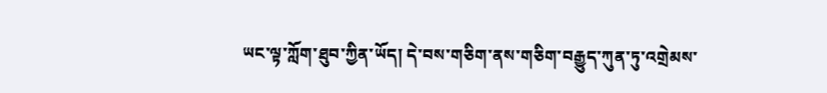ཡང་ལྟ་ཀློག་ཐུབ་ཀྱིན་ཡོད། དེ་བས་གཅིག་ནས་གཅིག་བརྒྱུད་ཀུན་ཏུ་འགྲེམས་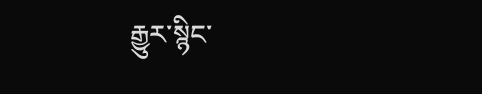རྒྱུར་སྙིང་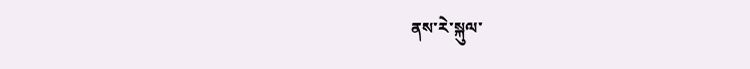ནས་རེ་སྐུལ་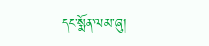དང་སྨོན་ལམ་ཞུ།